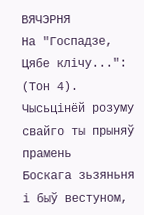ВЯЧЭРНЯ
На "Госпадзе, Цябе клічу...":
(Тон 4). Чысьцінёй розуму свайго ты прыняў прамень
Боскага зьзяньня і быў вестуном,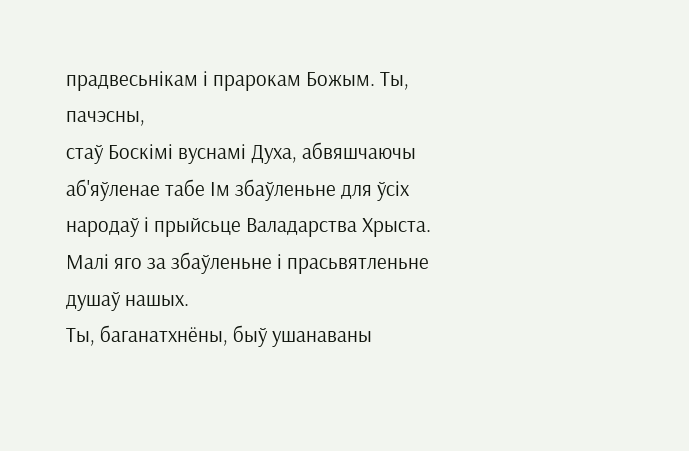прадвесьнікам і прарокам Божым. Ты, пачэсны,
стаў Боскімі вуснамі Духа, абвяшчаючы аб'яўленае табе Ім збаўленьне для ўсіх
народаў і прыйсьце Валадарства Хрыста. Малі яго за збаўленьне і прасьвятленьне
душаў нашых.
Ты, баганатхнёны, быў ушанаваны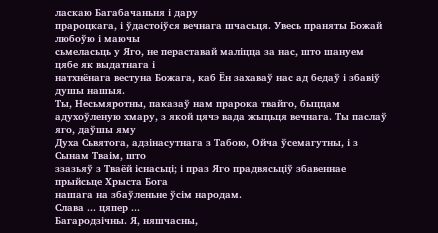ласкаю Багабачаньня і дару
прароцкага, і ўдастоіўся вечнага шчасьця. Увесь праняты Божай любоўю і маючы
сьмеласьць у Яго, не пераставай маліцца за нас, што шануем цябе як выдатнага і
натхнёнага вестуна Божага, каб Ён захаваў нас ад бедаў і збавіў душы нашыя.
Ты, Несьмяротны, паказаў нам прарока твайго, быццам
адухоўленую хмару, з якой цячэ вада жыцьця вечнага. Ты паслаў яго, даўшы яму
Духа Сьвятога, адзінасутнага з Табою, Ойча ўсемагутны, і з Сынам Тваім, што
ззазьяў з Тваёй існасьці; і праз Яго прадвясьціў збавеннае прыйсьце Хрыста Бога
нашага на збаўленьне ўсім народам.
Слава ... цяпер ...
Багародзічны. Я, няшчасны,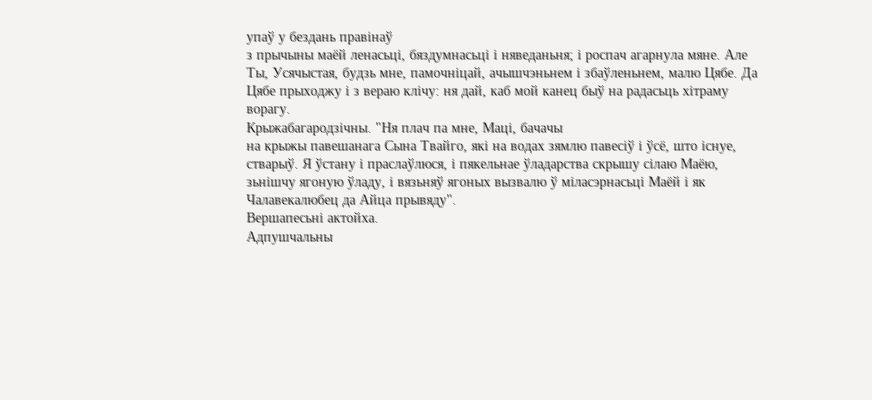упаў у бездань правінаў
з прычыны маёй ленасьці, бяздумнасьці і няведаньня; і роспач агарнула мяне. Але
Ты, Усячыстая, будзь мне, памочніцай, ачышчэньнем і збаўленьнем, малю Цябе. Да
Цябе прыходжу і з вераю клічу: ня дай, каб мой канец быў на радасьць хітраму
ворагу.
Крыжабагародзічны. "Ня плач па мне, Маці, бачачы
на крыжы павешанага Сына Твайго, які на водах зямлю павесіў і ўсё, што існуе,
стварыў. Я ўстану і праслаўлюся, і пякельнае ўладарства скрышу сілаю Маёю,
зьнішчу ягоную ўладу, і вязьняў ягоных вызвалю ў міласэрнасьці Маёй і як
Чалавекалюбец да Айца прывяду".
Вершапесьні актойха.
Адпушчальны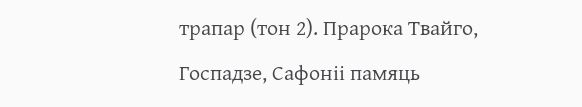трапар (тон 2). Прарока Твайго,
Госпадзе, Сафоніі памяць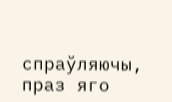спраўляючы, праз яго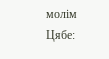молім Цябе: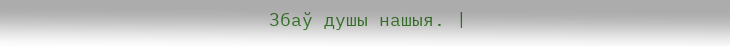Збаў душы нашыя. |